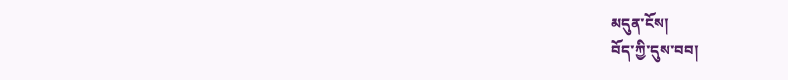མདུན་ངོས།
བོད་ཀྱི་དུས་བབ།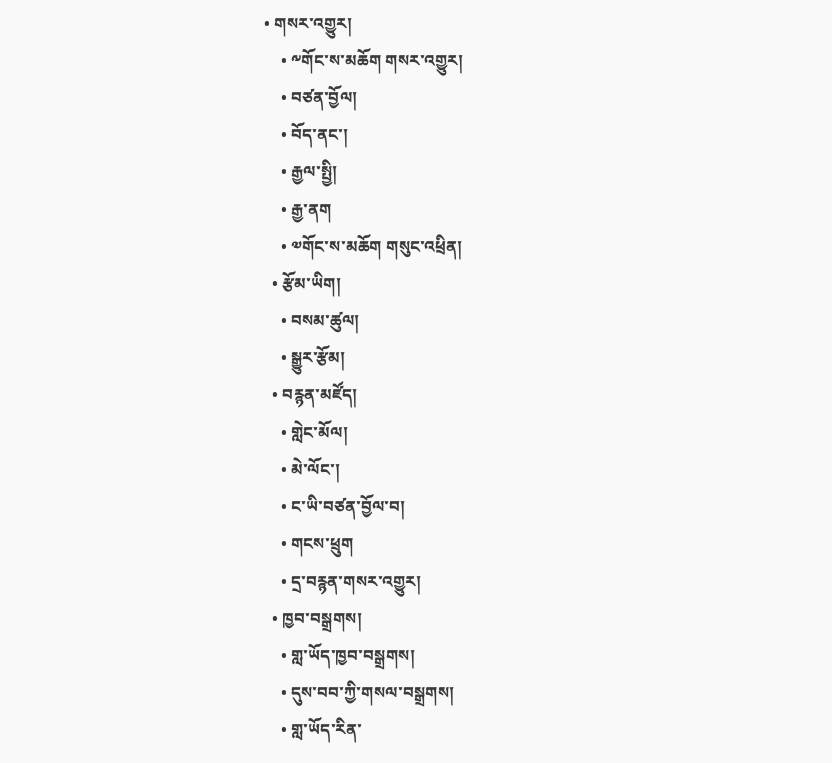• གསར་འགྱུར།
    • ༸གོང་ས་མཆོག གསར་འགྱུར།
    • བཙན་བྱོལ།
    • བོད་ནང་།
    • རྒྱལ་སྤྱི།
    • རྒྱ་ནག
    • ༧གོང་ས་མཆོག གསུང་འཕྲིན།
  • རྩོམ་ཡིག།
    • བསམ་ཚུལ།
    • སྒྱུར་རྩོམ།
  • བརྙན་མཛོད།
    • གླེང་མོལ།
    • མེ་ལོང་།
    • ང་ཡི་བཙན་བྱོལ་བ།
    • གངས་ཕྲུག
    • དྲ་བརྙན་གསར་འགྱུར།
  • ཁྱབ་བསྒྲགས།
    • གླ་ཡོད་ཁྱབ་བསྒྲགས།
    • དུས་བབ་ཀྱི་གསལ་བསྒྲགས།
    • གླ་ཡོད་རིན་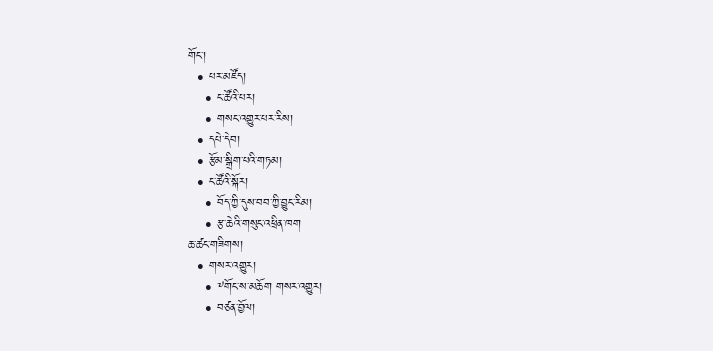གོང་།
  • པར་མཛོད།
    • ང་ཚོའི་པར།
    • གསང་འགྱུར་པར་རིས།
  • དཔེ་དེབ།
  • རྩོམ་སྒྲིག་པའི་གཏམ།
  • ང་ཚོའི་སྐོར།
    • བོད་ཀྱི་དུས་བབ་ཀྱི་བྱུང་རིམ།
    • རྩ་ཆེའི་གསུང་འཕྲིན་ཁག
ཆ་ཚང་གཟིགས།
  • གསར་འགྱུར།
    • ༸གོང་ས་མཆོག གསར་འགྱུར།
    • བཙན་བྱོལ།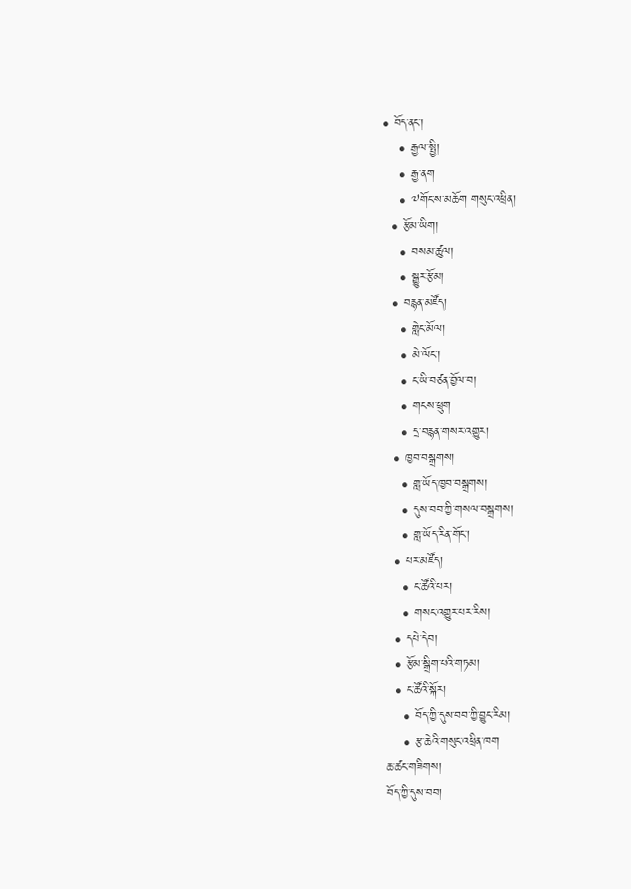• བོད་ནང་།
    • རྒྱལ་སྤྱི།
    • རྒྱ་ནག
    • ༧གོང་ས་མཆོག གསུང་འཕྲིན།
  • རྩོམ་ཡིག།
    • བསམ་ཚུལ།
    • སྒྱུར་རྩོམ།
  • བརྙན་མཛོད།
    • གླེང་མོལ།
    • མེ་ལོང་།
    • ང་ཡི་བཙན་བྱོལ་བ།
    • གངས་ཕྲུག
    • དྲ་བརྙན་གསར་འགྱུར།
  • ཁྱབ་བསྒྲགས།
    • གླ་ཡོད་ཁྱབ་བསྒྲགས།
    • དུས་བབ་ཀྱི་གསལ་བསྒྲགས།
    • གླ་ཡོད་རིན་གོང་།
  • པར་མཛོད།
    • ང་ཚོའི་པར།
    • གསང་འགྱུར་པར་རིས།
  • དཔེ་དེབ།
  • རྩོམ་སྒྲིག་པའི་གཏམ།
  • ང་ཚོའི་སྐོར།
    • བོད་ཀྱི་དུས་བབ་ཀྱི་བྱུང་རིམ།
    • རྩ་ཆེའི་གསུང་འཕྲིན་ཁག
ཆ་ཚང་གཟིགས།
བོད་ཀྱི་དུས་བབ།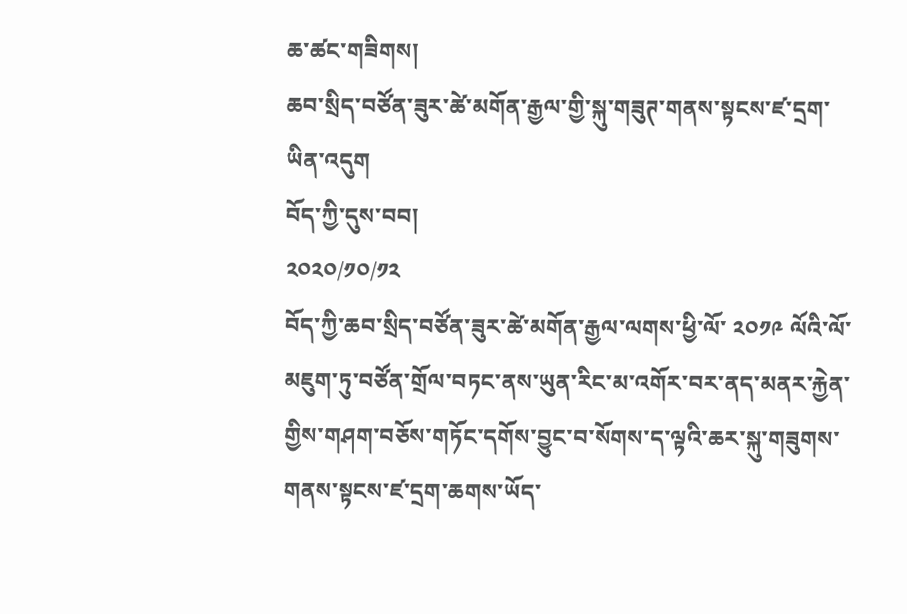ཆ་ཚང་གཟིགས།
ཆབ་སྲིད་བཙོན་ཟུར་ཚེ་མགོན་རྒྱལ་གྱི་སྐུ་གཟུཊ་གནས་སྟངས་ཛ་དྲག་ཡིན་འདུག
བོད་ཀྱི་དུས་བབ།
༢༠༢༠/༡༠/༡༢
བོད་ཀྱི་ཆབ་སྲིད་བཙོན་ཟུར་ཚེ་མགོན་རྒྱལ་ལགས་ཕྱི་ལོ་ ༢༠༡༩ ལོའི་ལོ་མཇུག་ཏུ་བཙོན་གྲོལ་བཏང་ནས་ཡུན་རིང་མ་འགོར་བར་ནད་མནར་རྐྱེན་གྱིས་གཤག་བཅོས་གཏོང་དགོས་བྱུང་བ་སོགས་ད་ལྟའི་ཆར་སྐུ་གཟུགས་གནས་སྟངས་ཛ་དྲག་ཆགས་ཡོད་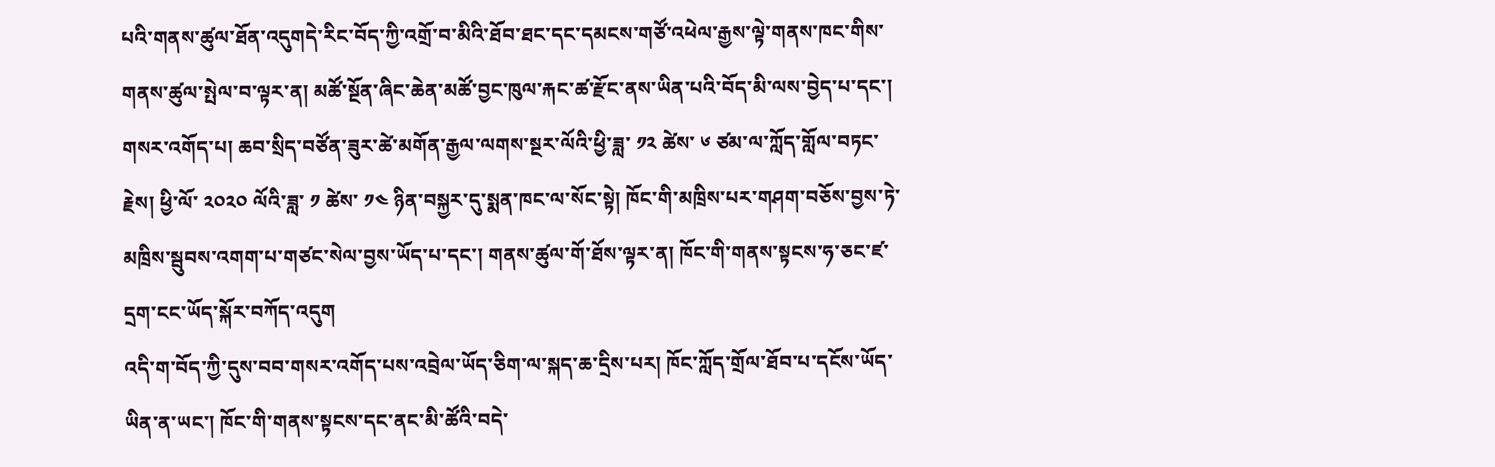པའི་གནས་ཚུལ་ཐོན་འདུགདེ་རིང་བོད་ཀྱི་འགྲོ་བ་མིའི་ཐོབ་ཐང་དང་དམངས་གཙོ་འཕེལ་རྒྱས་ལྟེ་གནས་ཁང་གིས་གནས་ཚུལ་སྤེལ་བ་ལྟར་ན། མཚོ་སྔོན་ཞིང་ཆེན་མཚོ་བྱང་ཁུལ་རྐང་ཚ་རྫོང་ནས་ཡིན་པའི་བོད་མི་ལས་བྱེད་པ་དང་། གསར་འགོད་པ། ཆབ་སྲིད་བཙོན་ཟུར་ཚེ་མགོན་རྒྱལ་ལགས་སྔར་ལོའི་ཕྱི་ཟླ་ ༡༢ ཚེས་ ༦ ཙམ་ལ་ཀློད་གློལ་བཏང་རྗེས། ཕྱི་ལོ་ ༢༠༢༠ ལོའི་ཟླ་ ༡ ཚེས་ ༡༤ ཉིན་བསྐྱར་དུ་སྨན་ཁང་ལ་སོང་སྟེ། ཁོང་གི་མཁྲིས་པར་གཤག་བཅོས་བྱས་ཏེ་མཁྲིས་སྦུབས་འགག་པ་གཙང་སེལ་བྱས་ཡོད་པ་དང་། གནས་ཚུལ་གོ་ཐོས་ལྟར་ན། ཁོང་གི་གནས་སྟངས་ཧ་ཅང་ཛ་དྲག་ངང་ཡོད་སྐོར་བཀོད་འདུག
འདི་ག་བོད་ཀྱི་དུས་བབ་གསར་འགོད་པས་འབྲེལ་ཡོད་ཅིག་ལ་སྐད་ཆ་དྲིས་པར། ཁོང་ཀློད་གྲོལ་ཐོབ་པ་དངོས་ཡོད་ཡིན་ན་ཡང་། ཁོང་གི་གནས་སྟངས་དང་ནང་མི་ཚོའི་བདེ་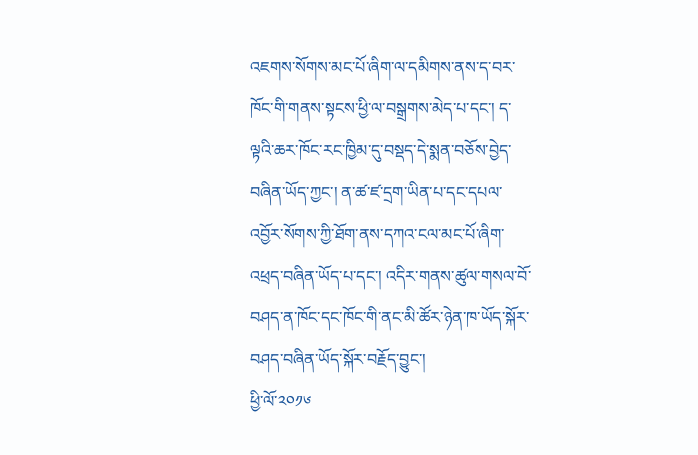འཇགས་སོགས་མང་པོ་ཞིག་ལ་དམིགས་ནས་ད་བར་ཁོང་གི་གནས་སྟངས་ཕྱི་ལ་བསྒྲགས་མེད་པ་དང་། ད་ལྟའི་ཆར་ཁོང་རང་ཁྱིམ་དུ་བསྡད་དེ་སྨན་བཅོས་བྱེད་བཞིན་ཡོད་ཀྱང་། ན་ཚ་ཛ་དྲག་ཡིན་པ་དང་དཔལ་འབྱོར་སོགས་ཀྱི་ཐོག་ནས་དཀའ་ངལ་མང་པོ་ཞིག་འཕྲད་བཞིན་ཡོད་པ་དང་། འདིར་གནས་ཚུལ་གསལ་བོ་བཤད་ན་ཁོང་དང་ཁོང་གི་ནང་མི་ཚོར་ཉེན་ཁ་ཡོད་སྐོར་བཤད་བཞིན་ཡོད་སྐོར་བརྗོད་བྱུང་།
ཕྱི་ལོ་༢༠༡༦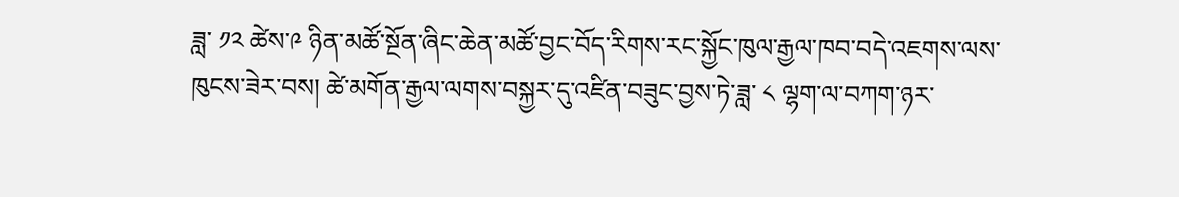ཟླ་ ༡༢ ཚེས་༩ ཉིན་མཚོ་སྔོན་ཞིང་ཆེན་མཚོ་བྱང་བོད་རིགས་རང་སྐྱོང་ཁུལ་རྒྱལ་ཁབ་བདེ་འཇགས་ལས་ཁུངས་ཟེར་བས། ཚེ་མགོན་རྒྱལ་ལགས་བསྐྱར་དུ་འཛིན་བཟུང་བྱས་ཏེ་ཟླ་ ༨ ལྷག་ལ་བཀག་ཉར་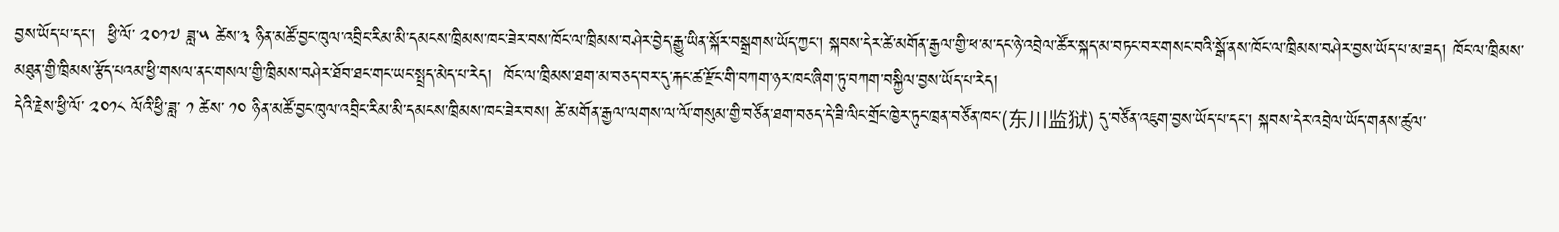བྱས་ཡོད་པ་དང་།  ཕྱི་ལོ་ ༢༠༡༧ ཟླ་༥ ཚེས་༣ ཉིན་མཚོ་བྱང་ཁུལ་འབྲིང་རིམ་མི་དམངས་ཁྲིམས་ཁང་ཟེར་བས་ཁོང་ལ་ཁྲིམས་བཤེར་བྱེད་རྒྱུ་ཡིན་སྐོར་བསྒྲགས་ཡོད་ཀྱང་། སྐབས་དེར་ཚེ་མགོན་རྒྱལ་གྱི་ཕ་མ་དང་ཉེ་འབྲེལ་ཚོར་སྐད་མ་བཏང་བར་གསང་བའི་སྒོ་ནས་ཁོང་ལ་ཁྲིམས་བཤེར་བྱས་ཡོད་པ་མ་ཟད། ཁོང་ལ་ཁྲིམས་མཐུན་གྱི་ཁྲིམས་རྩོད་པའམ་ཕྱི་གསལ་ནང་གསལ་གྱི་ཁྲིམས་བཤེར་ཐོབ་ཐང་གང་ཡང་སྤྲད་མེད་པ་རེད།  ཁོང་ལ་ཁྲིམས་ཐག་མ་བཅད་བར་དུ་རྐང་ཚ་རྫོང་གི་བཀག་ཉར་ཁང་ཞིག་ཏུ་བཀག་བསྐྱིལ་བྱས་ཡོད་པ་རེད།
དེའི་རྗེས་ཕྱི་ལོ་ ༢༠༡༨ ལོའི་ཕྱི་ཟླ་ ༡ ཚེས་ ༡༠ ཉིན་མཚོ་བྱང་ཁུལ་འབྲིང་རིམ་མི་དམངས་ཁྲིམས་ཁང་ཟེར་བས། ཚེ་མགོན་རྒྱལ་ལགས་ལ་ལོ་གསུམ་གྱི་བཙོན་ཐག་བཅད་དེ་ཟི་ལིང་གྲོང་ཁྱེར་ཏུང་ཁྲན་བཙོན་ཁང་(东川监狱) དུ་བཙོན་འཇུག་བྱས་ཡོད་པ་དང་། སྐབས་དེར་འབྲེལ་ཡོད་གནས་ཚུལ་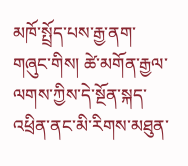མཁོ་སྤྲོད་པས་རྒྱ་ནག་གཞུང་གིས། ཚེ་མགོན་རྒྱལ་ལགས་ཀྱིས་དེ་སྔོན་སྐད་འཕྲིན་ནང་མི་རིགས་མཐུན་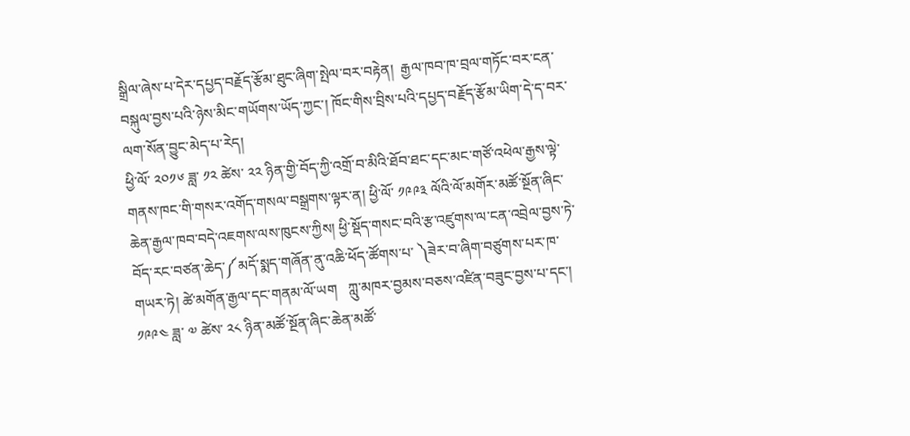སྒྲིལ་ཞེས་པ་དེར་དཔྱད་བརྗོད་རྩོམ་ཐུང་ཞིག་སྤེལ་བར་བརྟེན།  རྒྱལ་ཁབ་ཁ་བྲལ་གཏོང་བར་ངན་བསྐུལ་བྱས་པའི་ཉེས་མིང་གཡོགས་ཡོད་ཀྱང་། ཁོང་གིས་བྲིས་པའི་དཔྱད་བརྗོད་རྩོམ་ཡིག་དེ་ད་བར་ལག་སོན་བྱུང་མེད་པ་རེད།
ཕྱི་ལོ་ ༢༠༡༦ ཟླ་ ༡༢ ཚེས་ ༢༢ ཉིན་གྱི་བོད་ཀྱི་འགྲོ་བ་མིའི་ཐོབ་ཐང་དང་མང་གཙོ་འཕེལ་རྒྱས་ལྟེ་གནས་ཁང་གི་གསར་འགོད་གསལ་བསྒྲགས་ལྟར་ན། ཕྱི་ལོ་ ༡༩༩༣ ལོའི་ལོ་མགོར་མཚོ་སྔོན་ཞིང་ཆེན་རྒྱལ་ཁབ་བདེ་འཇགས་ལས་ཁུངས་ཀྱིས། ཕྱི་སྡོད་གསང་བའི་རྩ་འཛུགས་ལ་ངན་འབྲེལ་བྱས་ཏེ་བོད་རང་བཙན་ཆེད་༼མདོ་སྨད་གཞོན་ནུ་འཆི་ཕོད་ཚོགས་པ་ ༽ཟེར་བ་ཞིག་བཙུགས་པར་ཁ་གཡར་ཏེ། ཚེ་མགོན་རྒྱལ་དང་གནམ་ལོ་ཡག   ཀླུ་མཁར་བྱམས་བཅས་འཛིན་བཟུང་བྱས་པ་དང་། ༡༩༩༤ ཟླ་ ༧ ཚེས་ ༢༨ ཉིན་མཚོ་སྔོན་ཞིང་ཆེན་མཚོ་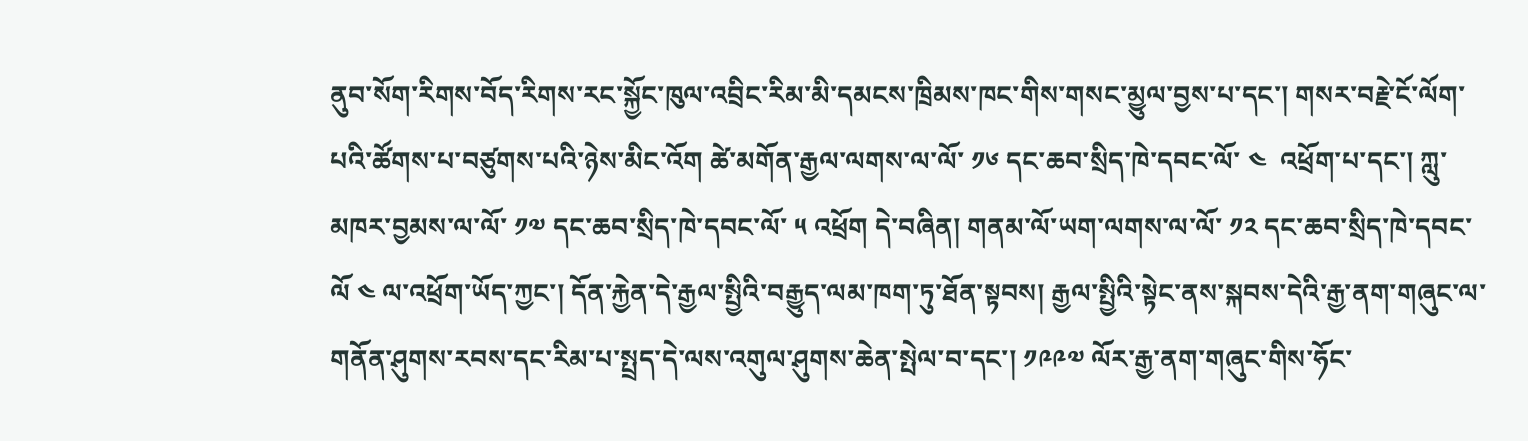ནུབ་སོག་རིགས་བོད་རིགས་རང་སྐྱོང་ཁུལ་འབྲིང་རིམ་མི་དམངས་ཁྲིམས་ཁང་གིས་གསང་མྱུལ་བྱས་པ་དང་། གསར་བརྗེ་ངོ་ལོག་པའི་ཚོགས་པ་བཙུགས་པའི་ཉེས་མིང་འོག ཚེ་མགོན་རྒྱལ་ལགས་ལ་ལོ་ ༡༦ དང་ཆབ་སྲིད་ཁེ་དབང་ལོ་ ༤  འཕྲོག་པ་དང་། ཀླུ་མཁར་བྱམས་ལ་ལོ་ ༡༧ དང་ཆབ་སྲིད་ཁེ་དབང་ལོ་ ༥ འཕྲོག དེ་བཞིན། གནམ་ལོ་ཡག་ལགས་ལ་ལོ་ ༡༢ དང་ཆབ་སྲིད་ཁེ་དབང་ལོ ༤ ལ་འཕྲོག་ཡོད་ཀྱང་། དོན་རྐྱེན་དེ་རྒྱལ་སྤྱིའི་བརྒྱུད་ལམ་ཁག་ཏུ་ཐོན་སྟབས། རྒྱལ་སྤྱིའི་སྟེང་ནས་སྐབས་དེའི་རྒྱ་ནག་གཞུང་ལ་གནོན་ཤུགས་རབས་དང་རིམ་པ་སྤྲད་དེ་ལས་འགུལ་ཤུགས་ཆེན་སྤེལ་བ་དང་། ༡༩༩༧ ལོར་རྒྱ་ནག་གཞུང་གིས་ཧོང་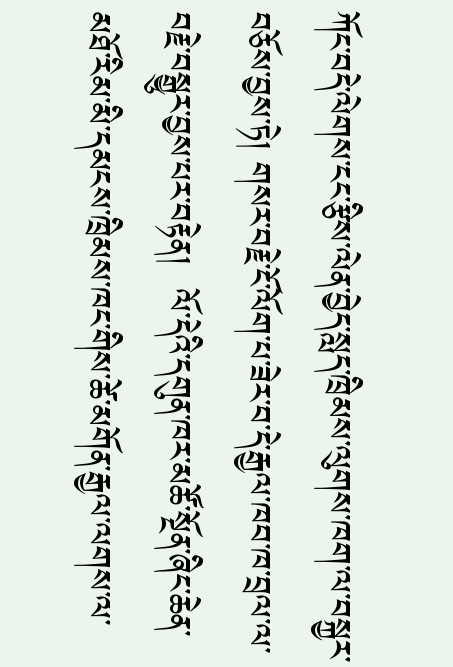ཀོང་བདེ་ལེགས་ངང་རྩིས་ལེན་བྱེད་སླད་ཁྲིམས་ལུགས་ཁག་ལ་བསྐྱར་བཅོས་བྱས་ཏེ། གསར་བརྗེ་ངོ་ལོག་པ་ཟེར་བ་དེ་རྒྱལ་ཁབ་ཁ་བྲལ་ལ་བརྗེ་བསྒྱུར་བྱས་པར་བརྟེན།  ལོ་དེའི་དགུན་ཁར་མཚོ་སྔོན་ཞིང་ཆེན་མཐོ་རིམ་མི་དམངས་ཁྲིམས་ཁང་གིས་ཚེ་མགོན་རྒྱལ་ལགས་ལ་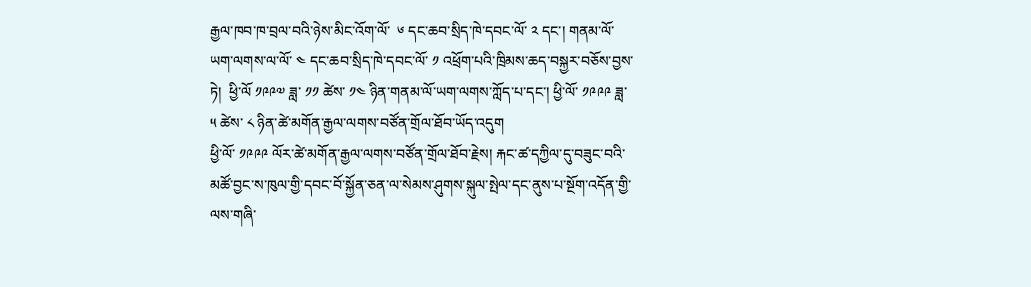རྒྱལ་ཁབ་ཁ་བྲལ་བའི་ཉེས་མིང་འོག་ལོ་  ༦ དང་ཆབ་སྲིད་ཁེ་དབང་ལོ་ ༢ དང་། གནམ་ལོ་ཡག་ལགས་ལ་ལོ་ ༤ དང་ཆབ་སྲིད་ཁེ་དབང་ལོ་ ༡ འཕྲོག་པའི་ཁྲིམས་ཆད་བསྐྱར་བཅོས་བྱས་ཏེ།  ཕྱི་ལོ ༡༩༩༧ ཟླ་ ༡༡ ཚེས་ ༡༤ ཉིན་གནམ་ལོ་ཡག་ལགས་ཀློད་པ་དང་། ཕྱི་ལོ་ ༡༩༩༩ ཟླ་ ༥ ཚེས་ ༨ ཉིན་ཚེ་མགོན་རྒྱལ་ལགས་བཙོན་གྲོལ་ཐོབ་ཡོད་འདུག
ཕྱི་ལོ་ ༡༩༩༩ ལོར་ཚེ་མགོན་རྒྱལ་ལགས་བཙོན་གྲོལ་ཐོབ་རྗེས། རྐང་ཚ་དཀྱིལ་དུ་བཟུང་བའི་མཚོ་བྱང་ས་ཁུལ་གྱི་དབང་བོ་སྐྱོན་ཅན་ལ་སེམས་ཤུགས་སྐུལ་སྤེལ་དང་ནུས་པ་སྔོག་འདོན་གྱི་ལས་གཞི་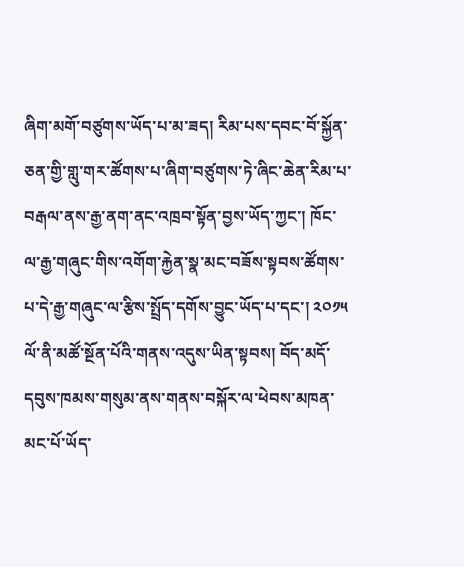ཞིག་མགོ་བཙུགས་ཡོད་པ་མ་ཟད། རིམ་པས་དབང་བོ་སྐྱོན་ཅན་གྱི་གླུ་གར་ཚོགས་པ་ཞིག་བཙུགས་ཏེ་ཞིང་ཆེན་རིམ་པ་བརྒལ་ནས་རྒྱ་ནག་ནང་འཁྲབ་སྟོན་བྱས་ཡོད་ཀྱང་། ཁོང་ལ་རྒྱ་གཞུང་གིས་འགོག་རྐྱེན་སྣ་མང་བཟོས་སྟབས་ཚོགས་པ་དེ་རྒྱ་གཞུང་ལ་རྩིས་སྤྲོད་དགོས་བྱུང་ཡོད་པ་དང་། ༢༠༡༥ ལོ་ནི་མཚོ་སྔོན་པོའི་གནས་འདུས་ཡིན་སྟབས། བོད་མདོ་དབུས་ཁམས་གསུམ་ནས་གནས་བསྐོར་ལ་ཕེབས་མཁན་མང་པོ་ཡོད་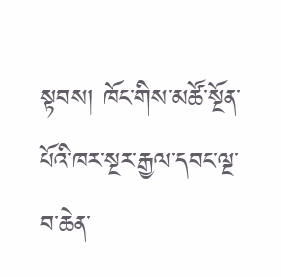སྟབས། ཁོང་གིས་མཚོ་སྔོན་པོའི་ཁར་སྔར་རྒྱལ་དབང་ལྔ་བ་ཆེན་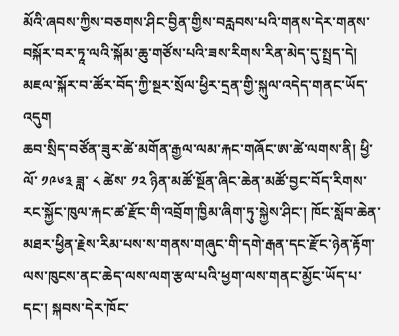མོའི་ཞབས་ཀྱིས་བཅགས་ཤིང་བྱིན་གྱིས་བརླབས་པའི་གནས་དེར་གནས་བསྐོར་བར་ཏཱ་ལའི་སྐོམ་ཆུ་གཙོས་པའི་ཟས་རིགས་རིན་མེད་དུ་སྤྲད་དེ། མཇལ་སྐོར་བ་ཚོར་བོད་ཀྱི་སྔར་སྲོལ་ཕྱིར་དྲན་གྱི་སྐུལ་འདེད་གནང་ཡོད་འདུག
ཆབ་སྲིད་བཙོན་ཟུར་ཚེ་མགོན་རྒྱལ་ལམ་རྐང་གཞོང་ཨ་ཚེ་ལགས་ནི། ཕྱི་ལོ་ ༡༩༦༣ ཟླ་ ༨ ཚེས་ ༡༢ ཉིན་མཚོ་སྔོན་ཞིང་ཆེན་མཚོ་བྱང་བོད་རིགས་རང་སྐྱོང་ཁུལ་རྐང་ཚ་རྫོང་གི་འབྲོག་ཁྱིམ་ཞིག་ཏུ་སྐྱེས་ཤིང་། ཁོང་སློབ་ཆེན་མཐར་ཕྱིན་རྗེས་རིམ་པས་ས་གནས་གཞུང་གི་དགེ་རྒན་དང་རྫོང་ཉེན་རྟོག་ལས་ཁུངས་ནང་ཆེད་ལས་ལག་རྩལ་པའི་ཕྱག་ལས་གནང་མྱོང་ཡོད་པ་དང་། སྐབས་དེར་ཁོང་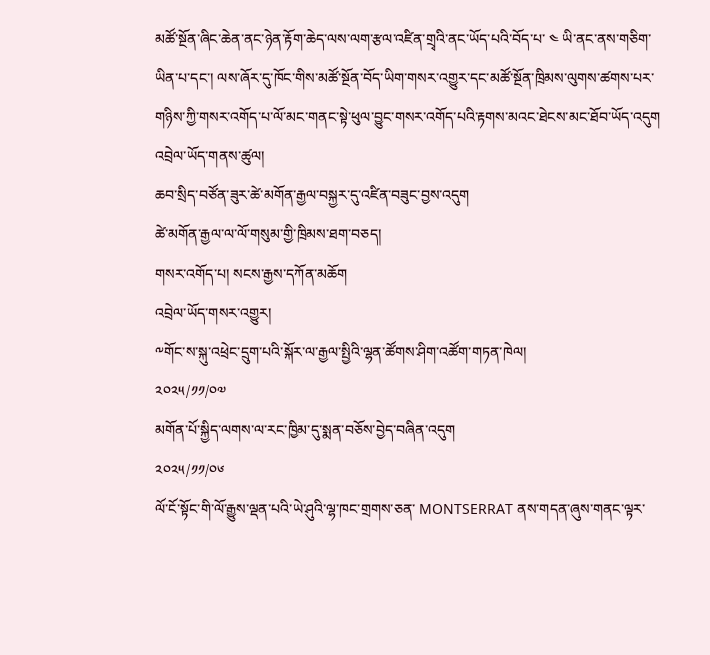མཚོ་སྔོན་ཞིང་ཆེན་ནང་ཉེན་རྟོག་ཆེད་ལས་ལག་རྩལ་འཛིན་གྲྭའི་ནང་ཡོད་པའི་བོད་པ་ ༤ ཡི་ནང་ནས་གཅིག་ཡིན་པ་དང་། ལས་ཞོར་དུ་ཁོང་གིས་མཚོ་སྔོན་བོད་ཡིག་གསར་འགྱུར་དང་མཚོ་སྔོན་ཁྲིམས་ལུགས་ཚགས་པར་གཉིས་ཀྱི་གསར་འགོད་པ་ལོ་མང་གནང་སྟེ་ཕུལ་བྱུང་གསར་འགོད་པའི་རྟགས་མའང་ཐེངས་མང་ཐོབ་ཡོད་འདུག
འབྲེལ་ཡོད་གནས་ཚུལ།
ཆབ་སྲིད་བཙོན་ཟུར་ཚེ་མགོན་རྒྱལ་བསྐྱར་དུ་འཛིན་བཟུང་བྱས་འདུག
ཚེ་མགོན་རྒྱལ་ལ་ལོ་གསུམ་གྱི་ཁྲིམས་ཐག་བཅད།
གསར་འགོད་པ། སངས་རྒྱས་དཀོན་མཆོག
འབྲེལ་ཡོད་གསར་འགྱུར།
༸གོང་ས་སྐུ་འཕྲེང་དྲུག་པའི་སྐོར་ལ་རྒྱལ་སྤྱིའི་ལྷན་ཚོགས་ཤིག་འཚོག་གཏན་ཁེལ།
༢༠༢༥/༡༡/༠༧
མགོན་པོ་སྐྱིད་ལགས་ལ་རང་ཁྱིམ་དུ་སྨན་བཅོས་བྱེད་བཞིན་འདུག
༢༠༢༥/༡༡/༠༦
ལོ་ངོ་སྟོང་གི་ལོ་རྒྱུས་ལྡན་པའི་ཡེ་ཤུའི་ལྷ་ཁང་གྲགས་ཅན་ MONTSERRAT ནས་གདན་ཞུས་གནང་ལྟར་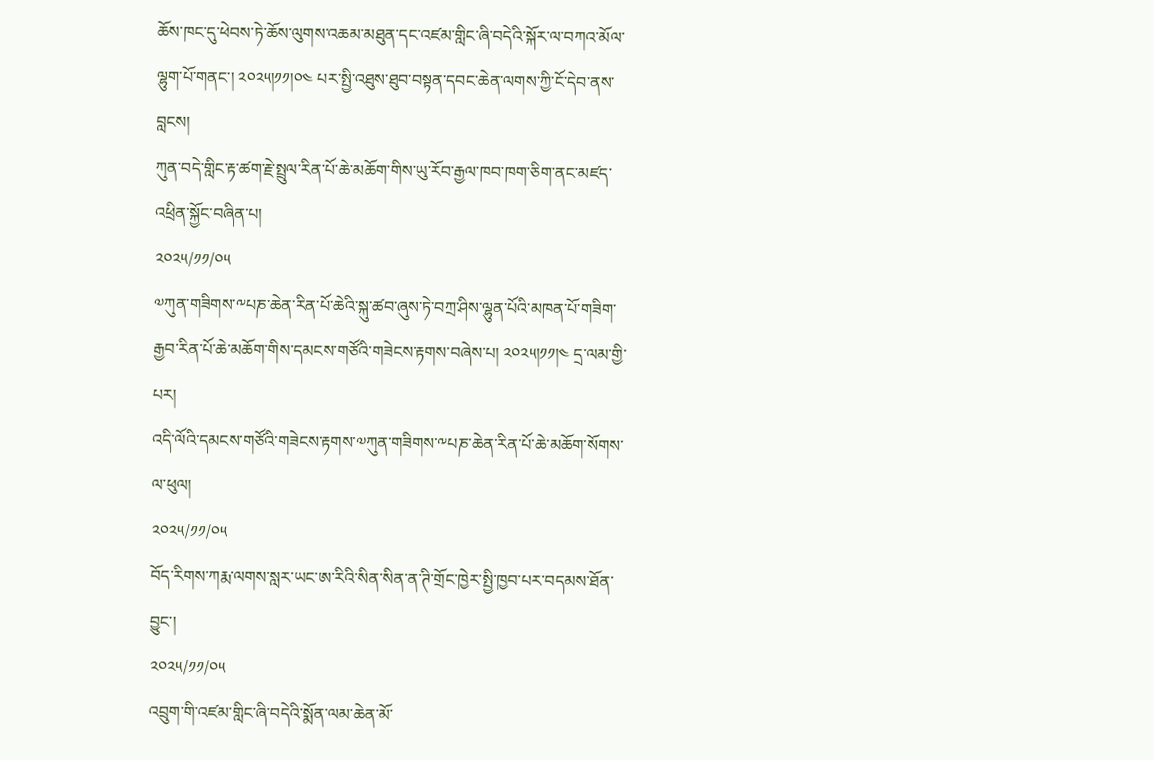ཆོས་ཁང་དུ་ཕེབས་ཏེ་ཆོས་ལུགས་འཆམ་མཐུན་དང་འཛམ་གླིང་ཞི་བདེའི་སྐོར་ལ་བཀའ་མོལ་ལྷུག་པོ་གནང་། ༢༠༢༥།༡༡།༠༤ པར་སྤྱི་འཐུས་ཐུབ་བསྟན་དབང་ཆེན་ལགས་ཀྱི་ངོ་དེབ་ནས་བླངས།
ཀུན་བདེ་གླིང་རྟ་ཚག་རྗེ་སྤྲུལ་རིན་པོ་ཆེ་མཆོག་གིས་ཡུ་རོབ་རྒྱལ་ཁབ་ཁག་ཅིག་ནང་མཛད་འཕྲིན་སྐྱོང་བཞིན་པ།
༢༠༢༥/༡༡/༠༥
༧ཀུན་གཟིགས་༸པཎ་ཆེན་རིན་པོ་ཆེའི་སྐུ་ཚབ་ཞུས་ཏེ་བཀྲ་ཤིས་ལྷུན་པོའི་མཁན་པོ་གཟིག་རྒྱབ་རིན་པོ་ཆེ་མཆོག་གིས་དམངས་གཙོའི་གཟེངས་རྟགས་བཞེས་པ། ༢༠༢༥།༡༡།༤ དྲ་ལམ་གྱི་པར།
འདི་ལོའི་དམངས་གཙོའི་གཟེངས་རྟགས་༧ཀུན་གཟིགས་༸པཎ་ཆེན་རིན་པོ་ཆེ་མཆོག་སོགས་ལ་ཕུལ།
༢༠༢༥/༡༡/༠༥
བོད་རིགས་ཀརྨ་ལགས་སླར་ཡང་ཨ་རིའི་སིན་སིན་ན་ཊི་གྲོང་ཁྱེར་སྤྱི་ཁྱབ་པར་བདམས་ཐོན་བྱུང་།
༢༠༢༥/༡༡/༠༥
འབྲུག་གི་འཛམ་གླིང་ཞི་བདེའི་སྨོན་ལམ་ཆེན་མོ་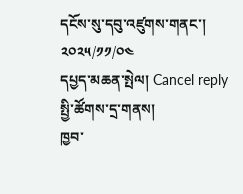དངོས་སུ་དབུ་འཛུགས་གནང་།
༢༠༢༥/༡༡/༠༤
དཔྱད་མཆན་སྤེལ། Cancel reply
སྤྱི་ཚོགས་དྲ་གནས།
ཁྱབ་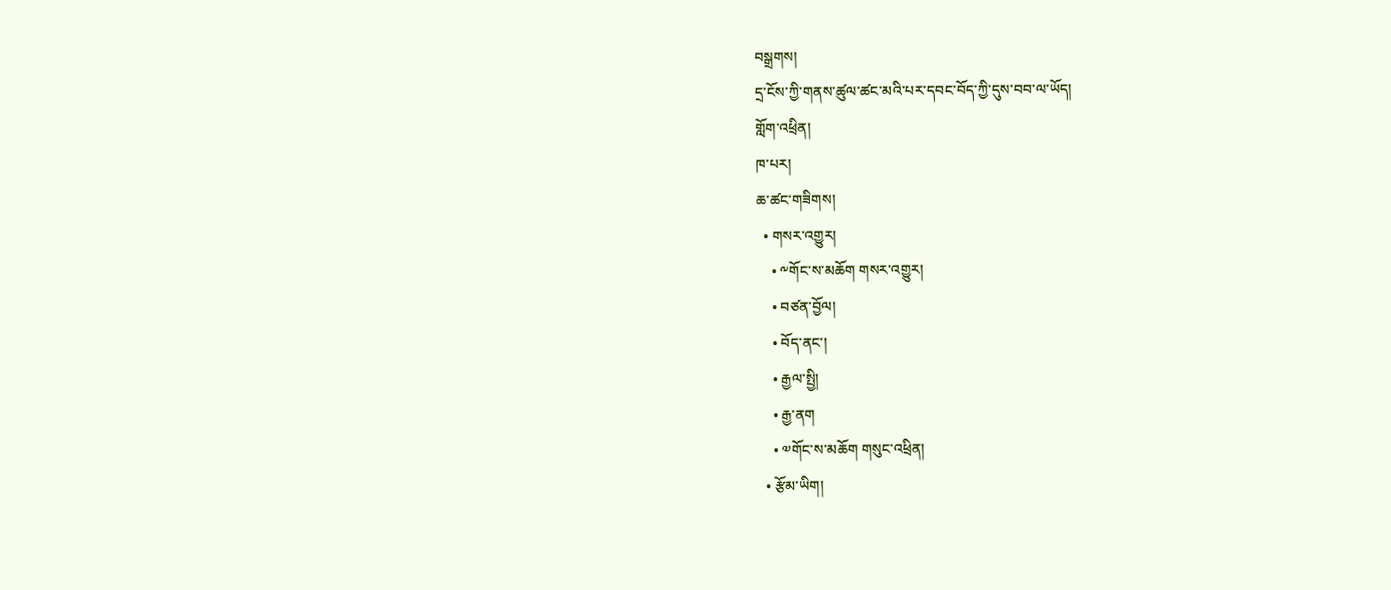བསྒྲགས།
དྲ་ངོས་ཀྱི་གནས་ཚུལ་ཚང་མའི་པར་དབང་བོད་ཀྱི་དུས་བབ་ལ་ཡོད།
གློག་འཕྲིན།
ཁ་པར།
ཆ་ཚང་གཟིགས།
  • གསར་འགྱུར།
    • ༸གོང་ས་མཆོག གསར་འགྱུར།
    • བཙན་བྱོལ།
    • བོད་ནང་།
    • རྒྱལ་སྤྱི།
    • རྒྱ་ནག
    • ༧གོང་ས་མཆོག གསུང་འཕྲིན།
  • རྩོམ་ཡིག།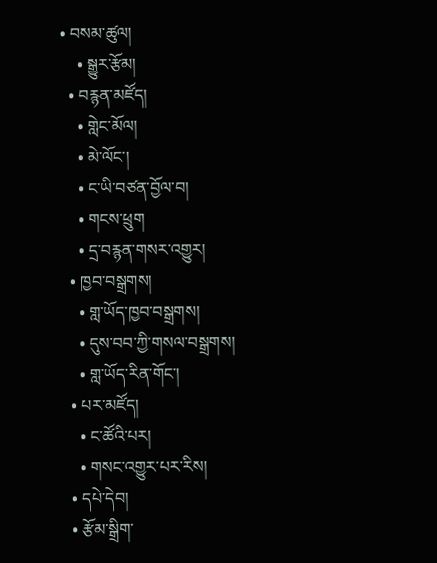• བསམ་ཚུལ།
    • སྒྱུར་རྩོམ།
  • བརྙན་མཛོད།
    • གླེང་མོལ།
    • མེ་ལོང་།
    • ང་ཡི་བཙན་བྱོལ་བ།
    • གངས་ཕྲུག
    • དྲ་བརྙན་གསར་འགྱུར།
  • ཁྱབ་བསྒྲགས།
    • གླ་ཡོད་ཁྱབ་བསྒྲགས།
    • དུས་བབ་ཀྱི་གསལ་བསྒྲགས།
    • གླ་ཡོད་རིན་གོང་།
  • པར་མཛོད།
    • ང་ཚོའི་པར།
    • གསང་འགྱུར་པར་རིས།
  • དཔེ་དེབ།
  • རྩོམ་སྒྲིག་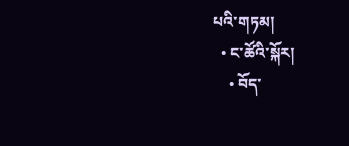པའི་གཏམ།
  • ང་ཚོའི་སྐོར།
    • བོད་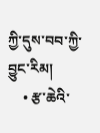ཀྱི་དུས་བབ་ཀྱི་བྱུང་རིམ།
    • རྩ་ཆེའི་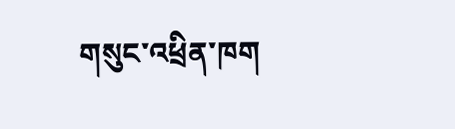གསུང་འཕྲིན་ཁག